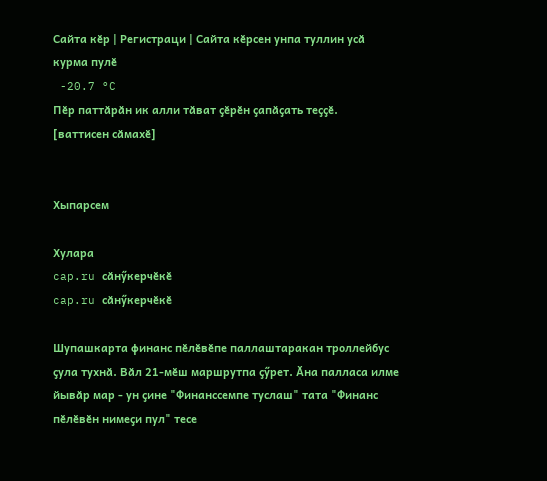Сайта кӗр | Регистраци | Сайта кӗрсен унпа туллин усӑ курма пулӗ
 -20.7 °C
Пӗр паттӑрӑн ик алли тӑват ҫӗрӗн ҫапӑҫать теҫҫӗ.
[ваттисен сӑмахӗ]


Хыпарсем

Хулара
cap.ru сӑнӳкерчӗкӗ
cap.ru сӑнӳкерчӗкӗ

Шупашкарта финанс пӗлӗвӗпе паллаштаракан троллейбус ҫула тухнӑ. Вӑл 21-мӗш маршрутпа ҫӳрет. Ӑна палласа илме йывӑр мар - ун ҫине "Финанссемпе туслаш" тата "Финанс пӗлӗвӗн нимеҫи пул" тесе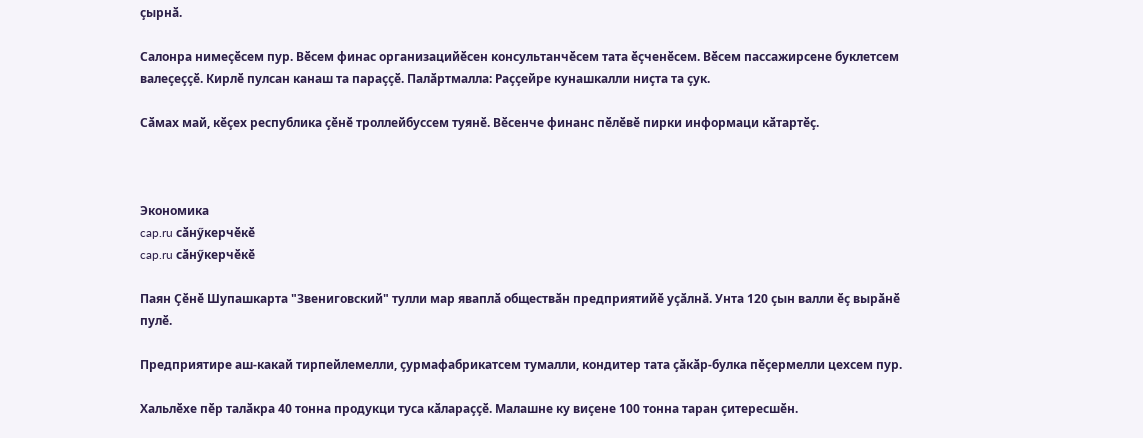ҫырнӑ.

Салонра нимеҫӗсем пур. Вӗсем финас организацийӗсен консультанчӗсем тата ӗҫченӗсем. Вӗсем пассажирсене буклетсем валеҫеҫҫӗ. Кирлӗ пулсан канаш та параҫҫӗ. Палӑртмалла: Раҫҫейре кунашкалли ниҫта та ҫук.

Сӑмах май, кӗҫех республика ҫӗнӗ троллейбуссем туянӗ. Вӗсенче финанс пӗлӗвӗ пирки информаци кӑтартӗҫ.



Экономика
cap.ru сӑнӳкерчӗкӗ
cap.ru сӑнӳкерчӗкӗ

Паян Ҫӗнӗ Шупашкарта "Звениговский" тулли мар яваплӑ обществӑн предприятийӗ уҫӑлнӑ. Унта 120 ҫын валли ӗҫ вырӑнӗ пулӗ.

Предприятире аш-какай тирпейлемелли, ҫурмафабрикатсем тумалли, кондитер тата ҫӑкӑр-булка пӗҫермелли цехсем пур.

Хальлӗхе пӗр талӑкра 40 тонна продукци туса кӑлараҫҫӗ. Малашне ку виҫене 100 тонна таран ҫитересшӗн.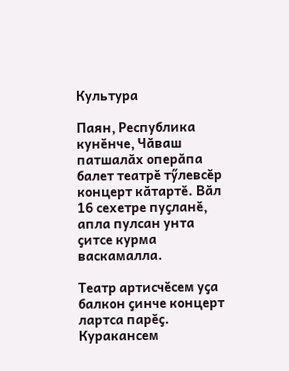Культура

Паян, Республика кунӗнче, Чӑваш патшалӑх оперӑпа балет театрӗ тӳлевсӗр концерт кӑтартӗ. Вӑл 16 сехетре пуҫланӗ, апла пулсан унта ҫитсе курма васкамалла.

Театр артисчӗсем уҫа балкон ҫинче концерт лартса парӗҫ. Куракансем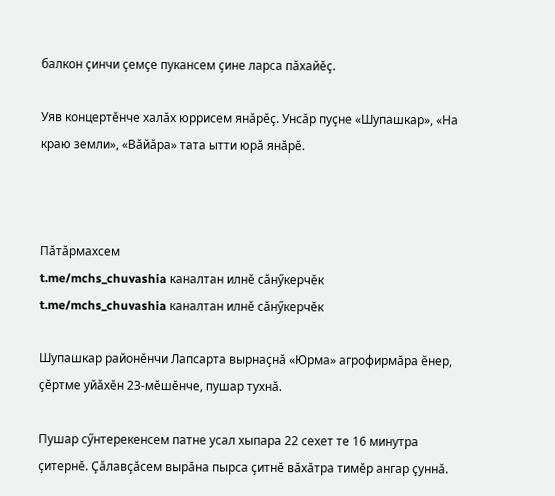балкон ҫинчи ҫемҫе пукансем ҫине ларса пӑхайӗҫ.

Уяв концертӗнче халӑх юррисем янӑрӗҫ. Унсӑр пуҫне «Шупашкар», «На краю земли», «Вӑйӑра» тата ытти юрӑ янӑрӗ.



Пӑтӑрмахсем
t.me/mchs_chuvashia каналтан илнӗ сӑнӳкерчӗк
t.me/mchs_chuvashia каналтан илнӗ сӑнӳкерчӗк

Шупашкар районӗнчи Лапсарта вырнаҫнӑ «Юрма» агрофирмӑра ӗнер, ҫӗртме уйӑхӗн 23-мӗшӗнче, пушар тухнӑ.

Пушар сӳнтерекенсем патне усал хыпара 22 сехет те 16 минутра ҫитернӗ. Ҫӑлавҫӑсем вырӑна пырса ҫитнӗ вӑхӑтра тимӗр ангар ҫуннӑ.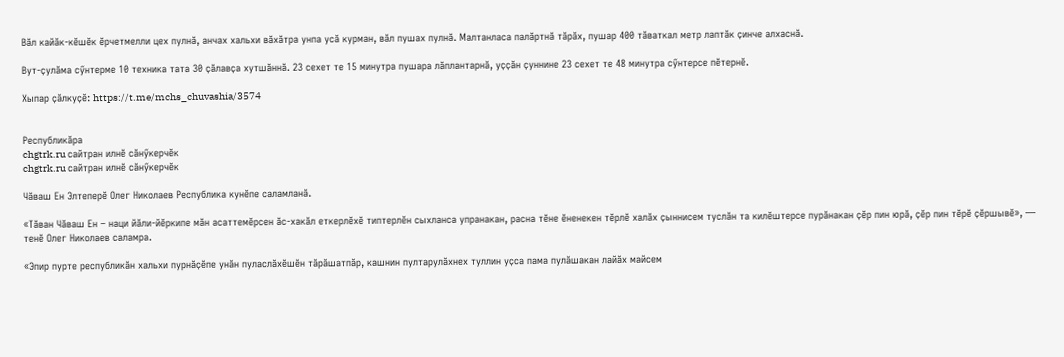Вӑл кайӑк-кӗшӗк ӗрчетмелли цех пулнӑ, анчах хальхи вӑхӑтра унпа усӑ курман, вӑл пушах пулнӑ. Малтанласа палӑртнӑ тӑрӑх, пушар 400 тӑваткал метр лаптӑк ҫинче алхаснӑ.

Вут-ҫулӑма сӳнтерме 10 техника тата 30 ҫӑлавҫа хутшӑннӑ. 23 сехет те 15 минутра пушара лӑплантарнӑ, уҫҫӑн ҫуннине 23 сехет те 48 минутра сӳнтерсе пӗтернӗ.

Хыпар ҫӑлкуҫӗ: https://t.me/mchs_chuvashia/3574


Республикӑра
chgtrk.ru сайтран илнӗ сӑнӳкерчӗк
chgtrk.ru сайтран илнӗ сӑнӳкерчӗк

Чӑваш Ен Элтеперӗ Олег Николаев Республика кунӗпе саламланӑ.

«Тӑван Чӑваш Ен – наци йӑли-йӗркипе мӑн асаттемӗрсен ӑс-хакӑл еткерлӗхӗ типтерлӗн сыхланса упранакан, расна тӗне ӗненекен тӗрлӗ халӑх ҫыннисем туслӑн та килӗштерсе пурӑнакан ҫӗр пин юрӑ, ҫӗр пин тӗрӗ ҫӗршывӗ», — тенӗ Олег Николаев саламра.

«Эпир пурте республикӑн хальхи пурнӑҫӗпе унӑн пуласлӑхӗшӗн тӑрӑшатпӑр, кашнин пултарулӑхнех туллин уҫса пама пулӑшакан лайӑх майсем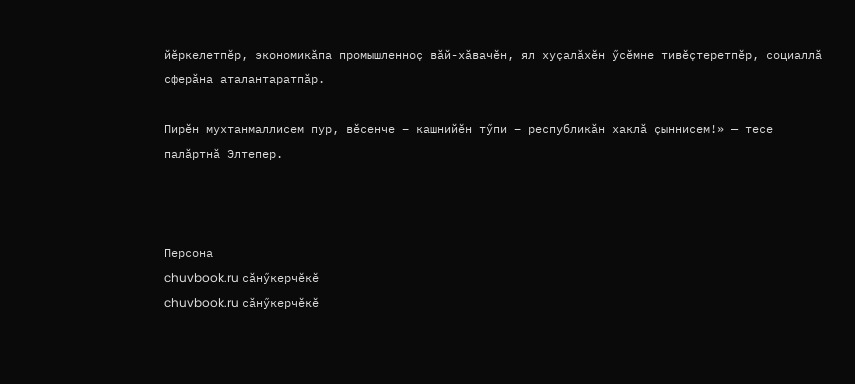йӗркелетпӗр, экономикӑпа промышленноҫ вӑй-хӑвачӗн, ял хуҫалӑхӗн ӳсӗмне тивӗҫтеретпӗр, социаллӑ сферӑна аталантаратпӑр.

Пирӗн мухтанмаллисем пур, вӗсенче – кашнийӗн тӳпи – республикӑн хаклӑ ҫыннисем!» — тесе палӑртнӑ Элтепер.



Персона
chuvbook.ru сӑнӳкерчӗкӗ
chuvbook.ru сӑнӳкерчӗкӗ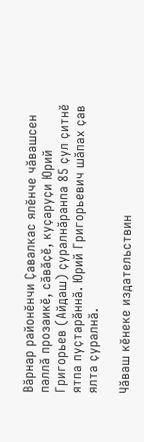Вӑрнар районӗнчи Ҫавалкас ялӗнче чӑвашсен паллӑ прозаикӗ, сӑвӑҫӗ, куҫаруҫи Юрий Григорьев (Айдаш) ҫуралнӑранпа 85 ҫул ҫитнӗ ятпа пуҫтарӑннӑ. Юрий Григорьевич шӑпах ҫав ялта ҫуралнӑ.

Чӑваш кӗнеке издательствин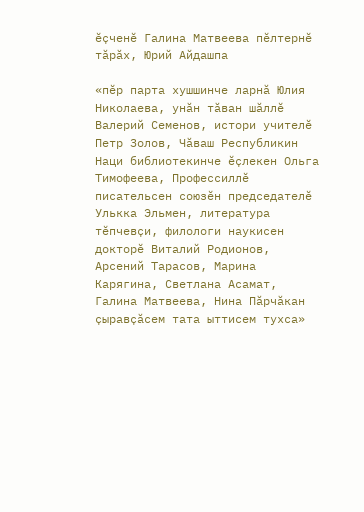ӗҫченӗ Галина Матвеева пӗлтернӗ тӑрӑх, Юрий Айдашпа

«пӗр парта хушшинче ларнӑ Юлия Николаева, унӑн тӑван шӑллӗ Валерий Семенов, истори учителӗ Петр Золов, Чӑваш Республикин Наци библиотекинче ӗҫлекен Ольга Тимофеева, Профессиллӗ писательсен союзӗн председателӗ Улькка Эльмен, литература тӗпчевҫи, филологи наукисен докторӗ Виталий Родионов, Арсений Тарасов, Марина Карягина, Светлана Асамат, Галина Матвеева, Нина Пӑрчӑкан ҫыравҫӑсем тата ыттисем тухса»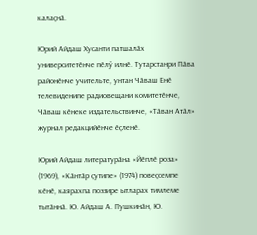калаҫнӑ.

Юрий Айдаш Хусанти патшалӑх университетӗнче пӗлӳ илнӗ. Тутарстанри Пӑва районӗнче учительте, унтан Чӑваш Енӗ телевиденипе радиовещани комитетӗнче, Чӑваш кӗнеке издательствинче, «Тӑван Атӑл» журнал редакцийӗнче ӗҫленӗ.

Юрий Айдаш литературӑна «Йӗплӗ роза» (1969), «Кӑнтӑр ҫутипе» (1974) повеҫсемпе кӗнӗ, каярахпа поэзире ытларах тимлеме тытӑннӑ. Ю. Айдаш А. Пушкинӑн, Ю.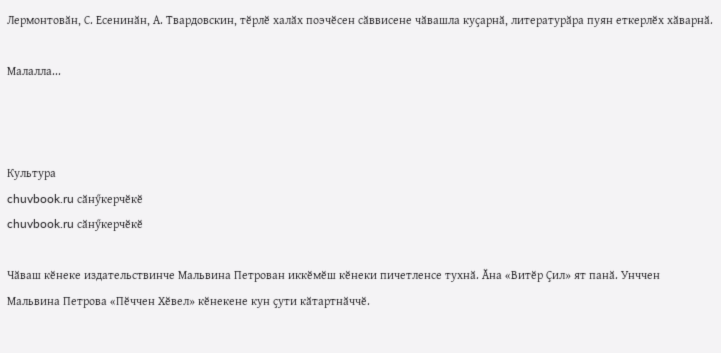Лермонтовӑн, С. Есенинӑн, А. Твардовскин, тӗрлӗ халӑх поэчӗсен сӑввисене чӑвашла куҫарнӑ, литературӑра пуян еткерлӗх хӑварнӑ.

Малалла...



Культура
chuvbook.ru сӑнӳкерчӗкӗ
chuvbook.ru сӑнӳкерчӗкӗ

Чӑваш кӗнеке издательствинче Мальвина Петрован иккӗмӗш кӗнеки пичетленсе тухнӑ. Ӑна «Витӗр Ҫил» ят панӑ. Унччен Мальвина Петрова «Пӗччен Хӗвел» кӗнекене кун ҫути кӑтартнӑччӗ.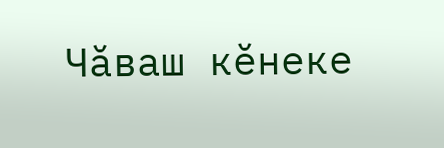Чӑваш кӗнеке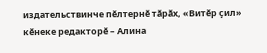издательствинче пӗлтернӗ тӑрӑх, «Витӗр ҫил» кӗнеке редакторӗ – Алина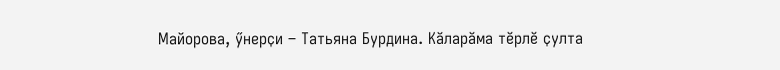Майорова, ӳнерҫи – Татьяна Бурдина. Кӑларӑма тӗрлӗ ҫулта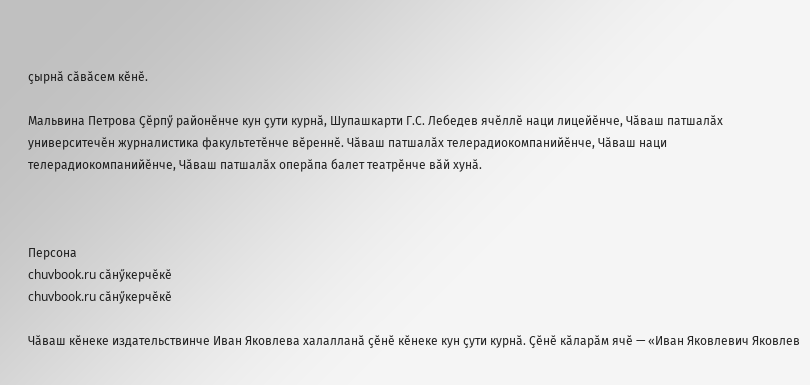ҫырнӑ сӑвӑсем кӗнӗ.

Мальвина Петрова Ҫӗрпӳ районӗнче кун ҫути курнӑ, Шупашкарти Г.С. Лебедев ячӗллӗ наци лицейӗнче, Чӑваш патшалӑх университечӗн журналистика факультетӗнче вӗреннӗ. Чӑваш патшалӑх телерадиокомпанийӗнче, Чӑваш наци телерадиокомпанийӗнче, Чӑваш патшалӑх оперӑпа балет театрӗнче вӑй хунӑ.



Персона
chuvbook.ru сӑнӳкерчӗкӗ
chuvbook.ru сӑнӳкерчӗкӗ

Чӑваш кӗнеке издательствинче Иван Яковлева халалланӑ ҫӗнӗ кӗнеке кун ҫути курнӑ. Ҫӗнӗ кӑларӑм ячӗ — «Иван Яковлевич Яковлев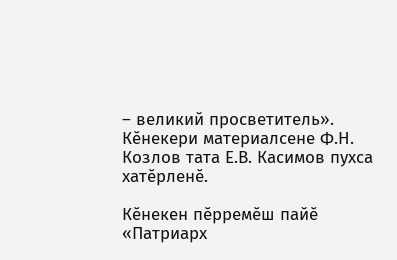– великий просветитель». Кӗнекери материалсене Ф.Н. Козлов тата Е.В. Касимов пухса хатӗрленӗ.

Кӗнекен пӗрремӗш пайӗ «Патриарх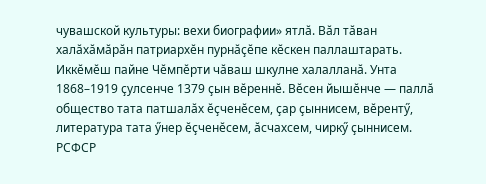чувашской культуры: вехи биографии» ятлӑ. Вӑл тӑван халӑхӑмӑрӑн патриархӗн пурнӑҫӗпе кӗскен паллаштарать. Иккӗмӗш пайне Чӗмпӗрти чӑваш шкулне халалланӑ. Унта 1868–1919 ҫулсенче 1379 ҫын вӗреннӗ. Вӗсен йышӗнче — паллӑ общество тата патшалӑх ӗҫченӗсем, ҫар ҫыннисем, вӗрентӳ, литература тата ӳнер ӗҫченӗсем, ӑсчахсем, чиркӳ ҫыннисем. РСФСР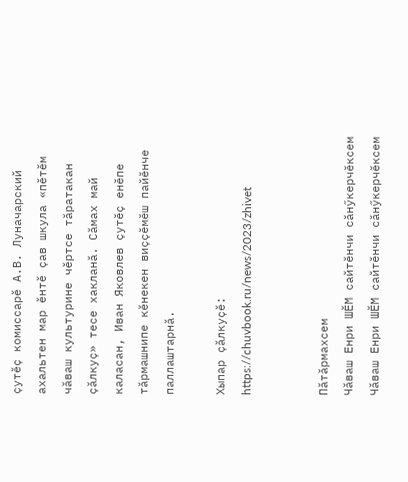ҫутӗҫ комиссарӗ А.В. Луначарский ахальтен мар ӗнтӗ ҫав шкула «пӗтӗм чӑваш культурине чӗртсе тӑратакан ҫӑлкуҫ» тесе хакланӑ. Сӑмах май каласан, Иван Яковлев ҫутӗҫ енӗпе тӑрмашнипе кӗнекен виҫҫӗмӗш пайӗнче паллаштарнӑ.

Хыпар ҫӑлкуҫӗ: https://chuvbook.ru/news/2023/zhivet


Пӑтӑрмахсем
Чӑваш Енри ШӖМ сайтӗнчи сӑнӳкерчӗксем
Чӑваш Енри ШӖМ сайтӗнчи сӑнӳкерчӗксем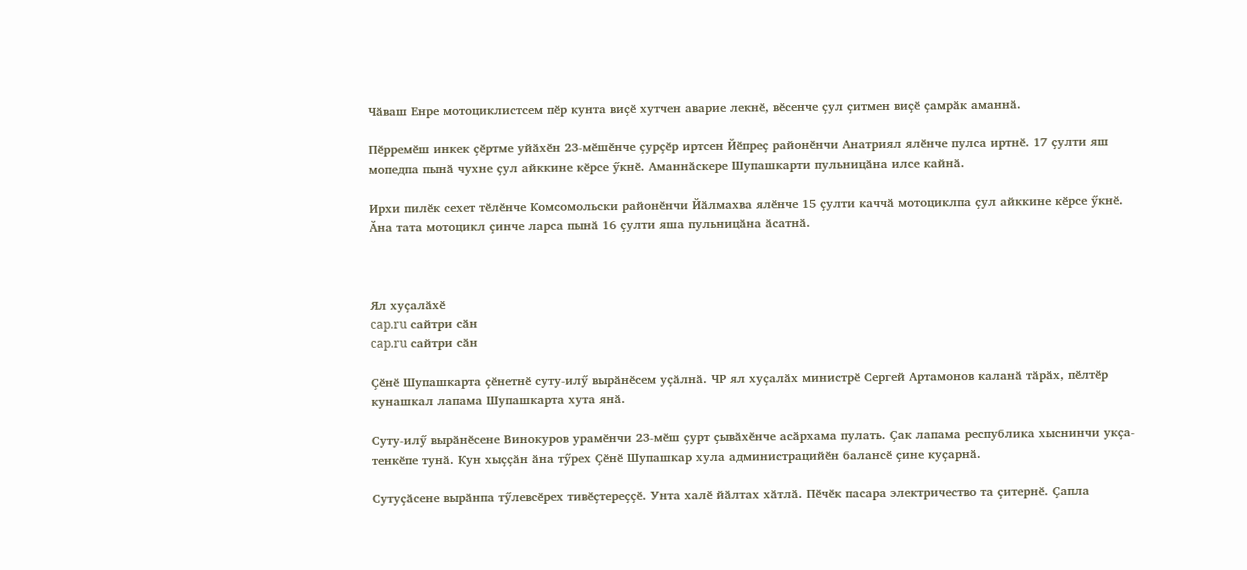Чӑваш Енре мотоциклистсем пӗр кунта виҫӗ хутчен аварие лекнӗ, вӗсенче ҫул ҫитмен виҫӗ ҫамрӑк аманнӑ.

Пӗрремӗш инкек ҫӗртме уйӑхӗн 23-мӗшӗнче ҫурҫӗр иртсен Йӗпреҫ районӗнчи Анатриял ялӗнче пулса иртнӗ. 17 ҫулти яш мопедпа пынӑ чухне ҫул айккине кӗрсе ӳкнӗ. Аманнӑскере Шупашкарти пульницӑна илсе кайнӑ.

Ирхи пилӗк сехет тӗлӗнче Комсомольски районӗнчи Йӑлмахва ялӗнче 15 ҫулти каччӑ мотоциклпа ҫул айккине кӗрсе ӳкнӗ. Ӑна тата мотоцикл ҫинче ларса пынӑ 16 ҫулти яша пульницӑна ӑсатнӑ.



Ял хуҫалӑхӗ
cap.ru сайтри сӑн
cap.ru сайтри сӑн

Ҫӗнӗ Шупашкарта ҫӗнетнӗ суту-илӳ вырӑнӗсем уҫӑлнӑ. ЧР ял хуҫалӑх министрӗ Сергей Артамонов каланӑ тӑрӑх, пӗлтӗр кунашкал лапама Шупашкарта хута янӑ.

Суту-илӳ вырӑнӗсене Винокуров урамӗнчи 23-мӗш ҫурт ҫывӑхӗнче асӑрхама пулать. Ҫак лапама республика хыснинчи укҫа-тенкӗпе тунӑ. Кун хыҫҫӑн ӑна тӳрех Ҫӗнӗ Шупашкар хула администрацийӗн балансӗ ҫине куҫарнӑ.

Сутуҫӑсене вырӑнпа тӳлевсӗрех тивӗҫтереҫҫӗ. Унта халӗ йӑлтах хӑтлӑ. Пӗчӗк пасара электричество та ҫитернӗ. Ҫапла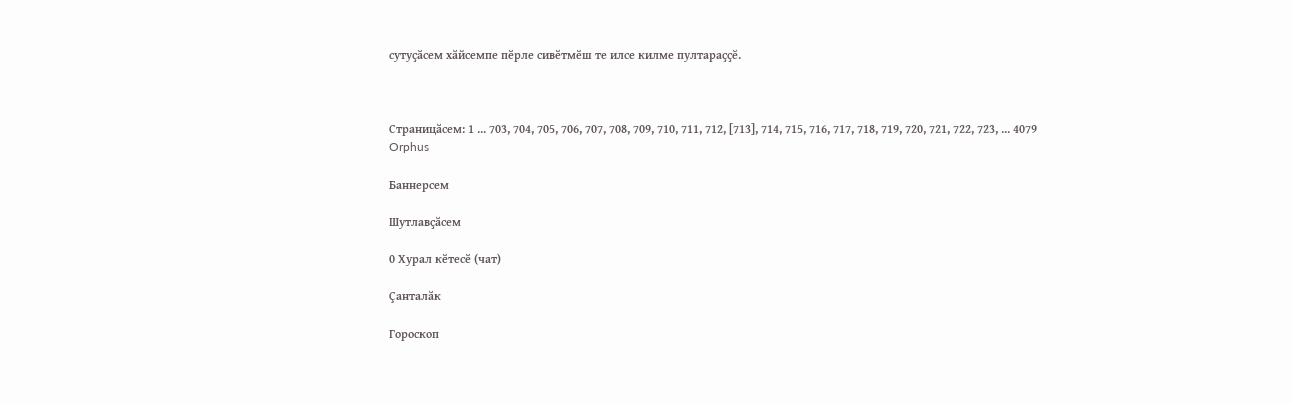сутуҫӑсем хӑйсемпе пӗрле сивӗтмӗш те илсе килме пултараҫҫӗ.



Страницӑсем: 1 ... 703, 704, 705, 706, 707, 708, 709, 710, 711, 712, [713], 714, 715, 716, 717, 718, 719, 720, 721, 722, 723, ... 4079
Orphus

Баннерсем

Шутлавҫӑсем

0 Хурал кӗтесӗ (чат)

Ҫанталӑк

Гороскоп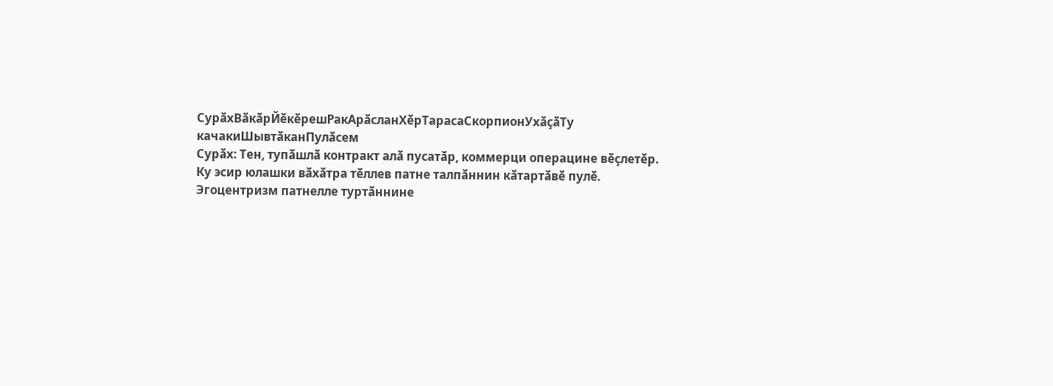СурӑхВӑкӑрЙӗкӗрешРакАрӑсланХӗрТарасаСкорпионУхӑҫӑТу качакиШывтӑканПулӑсем
Сурӑх: Тен, тупӑшлӑ контракт алӑ пусатӑр, коммерци операцине вӗҫлетӗр. Ку эсир юлашки вӑхӑтра тӗллев патне талпӑннин кӑтартӑвӗ пулӗ. Эгоцентризм патнелле туртӑннине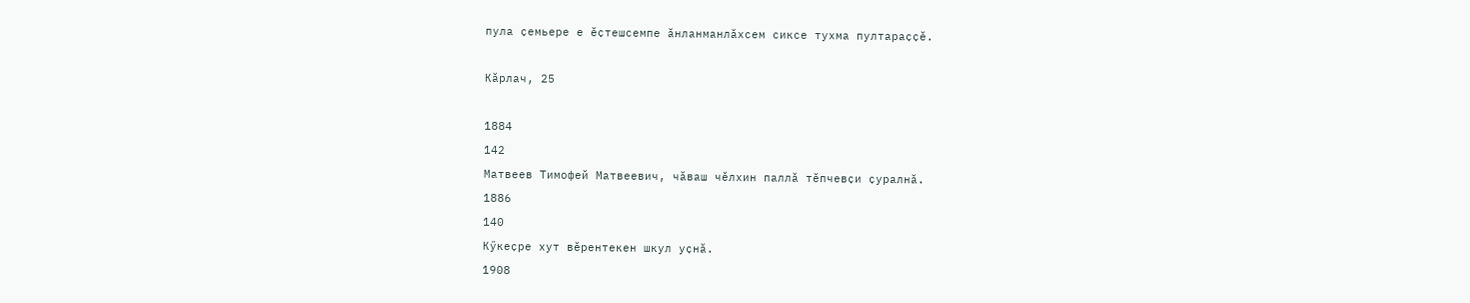пула ҫемьере е ӗҫтешсемпе ӑнланманлӑхсем сиксе тухма пултараҫҫӗ.

Кӑрлач, 25

1884
142
Матвеев Тимофей Матвеевич, чӑваш чӗлхин паллӑ тӗпчевҫи ҫуралнӑ.
1886
140
Кӳкеҫре хут вӗрентекен шкул уҫнӑ.
1908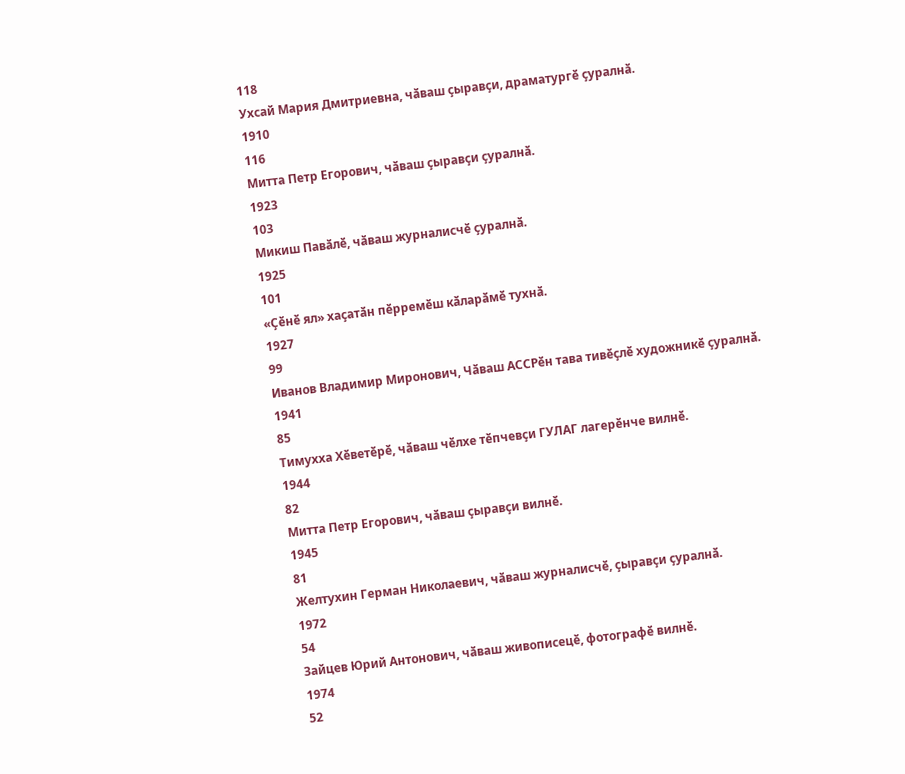118
Ухсай Мария Дмитриевна, чӑваш ҫыравҫи, драматургӗ ҫуралнӑ.
1910
116
Митта Петр Егорович, чӑваш ҫыравҫи ҫуралнӑ.
1923
103
Микиш Павӑлӗ, чӑваш журналисчӗ ҫуралнӑ.
1925
101
«Ҫӗнӗ ял» хаҫатӑн пӗрремӗш кӑларӑмӗ тухнӑ.
1927
99
Иванов Владимир Миронович, Чӑваш АССРӗн тава тивӗҫлӗ художникӗ ҫуралнӑ.
1941
85
Тимухха Хӗветӗрӗ, чӑваш чӗлхе тӗпчевҫи ГУЛАГ лагерӗнче вилнӗ.
1944
82
Митта Петр Егорович, чӑваш ҫыравҫи вилнӗ.
1945
81
Желтухин Герман Николаевич, чӑваш журналисчӗ, ҫыравҫи ҫуралнӑ.
1972
54
Зайцев Юрий Антонович, чӑваш живописецӗ, фотографӗ вилнӗ.
1974
52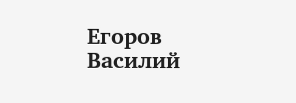Егоров Василий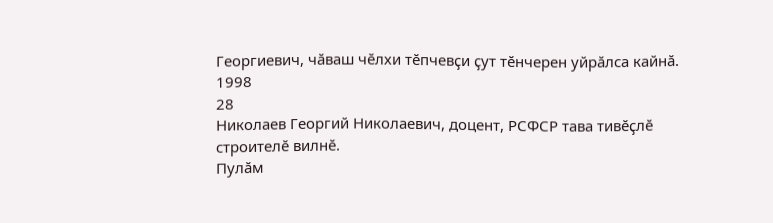Георгиевич, чӑваш чӗлхи тӗпчевҫи ҫут тӗнчерен уйрӑлса кайнӑ.
1998
28
Николаев Георгий Николаевич, доцент, РСФСР тава тивӗҫлӗ строителӗ вилнӗ.
Пулӑм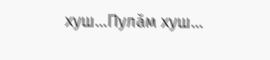хуш...Пулӑм хуш...